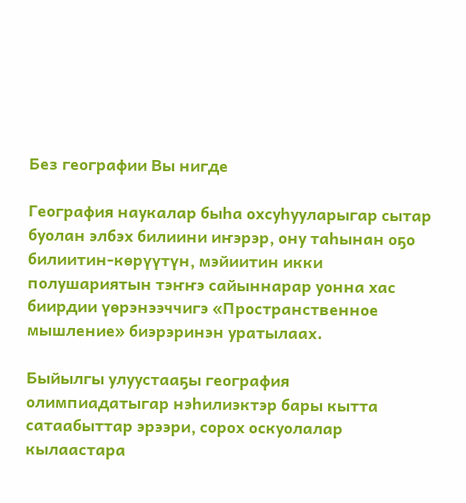Без географии Вы нигде

География наукалар быһа охсуһууларыгар сытар буолан элбэх билиини иҥэрэр, ону таһынан оҕо билиитин-көрүүтүн, мэйиитин икки полушариятын тэҥҥэ сайыннарар уонна хас биирдии үөрэнээччигэ «Пространственное мышление» биэрэринэн уратылаах.

Быйылгы улуустааҕы география олимпиадатыгар нэһилиэктэр бары кытта сатаабыттар эрээри, сорох оскуолалар кылаастара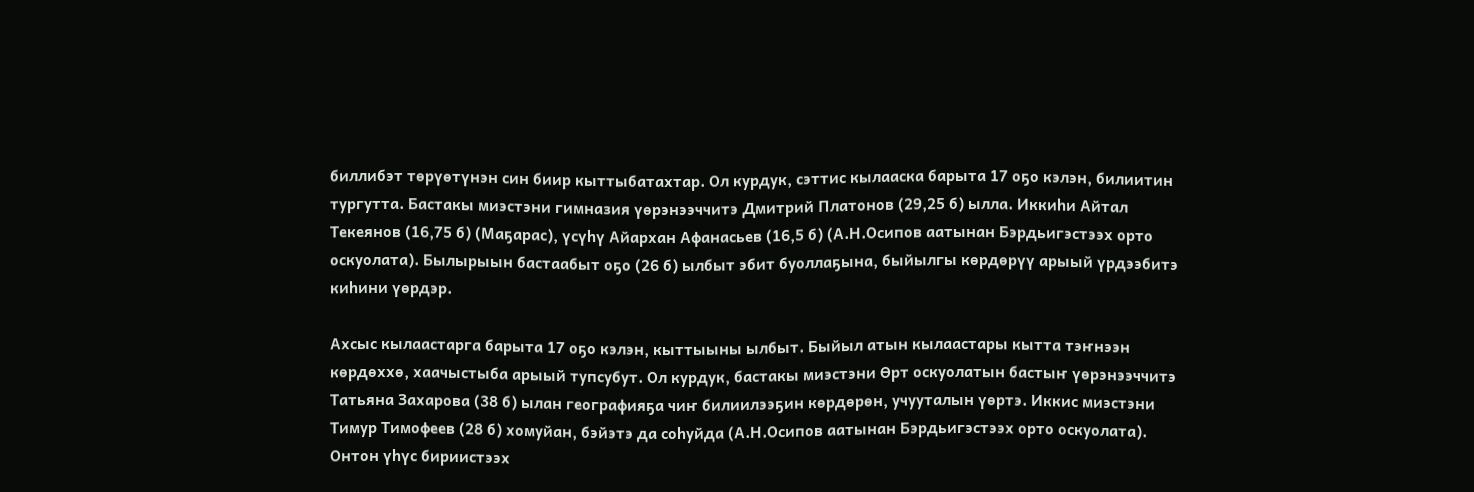биллибэт төрүөтүнэн син биир кыттыбатахтар. Ол курдук, сэттис кылааска барыта 17 оҕо кэлэн, билиитин тургутта. Бастакы миэстэни гимназия үөрэнээччитэ Дмитрий Платонов (29,25 б) ылла. Иккиһи Айтал Текеянов (16,75 б) (Маҕарас), үсүһү Айархан Афанасьев (16,5 б) (А.Н.Осипов аатынан Бэрдьигэстээх орто оскуолата). Былырыын бастаабыт оҕо (26 б) ылбыт эбит буоллаҕына, быйылгы көрдөрүү арыый үрдээбитэ киһини үөрдэр.

Ахсыс кылаастарга барыта 17 оҕо кэлэн, кыттыыны ылбыт. Быйыл атын кылаастары кытта тэҥнээн көрдөххө, хаачыстыба арыый тупсубут. Ол курдук, бастакы миэстэни Өрт оскуолатын бастыҥ үөрэнээччитэ Татьяна Захарова (38 б) ылан географияҕа чиҥ билиилээҕин көрдөрөн, учууталын үөртэ. Иккис миэстэни Тимур Тимофеев (28 б) хомуйан, бэйэтэ да соһуйда (А.Н.Осипов аатынан Бэрдьигэстээх орто оскуолата). Онтон үһүс бириистээх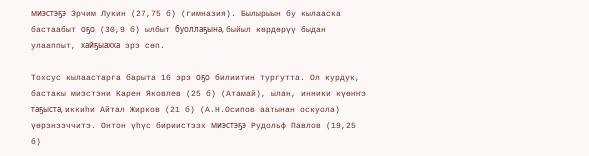миэстэҕэ Эрчим Лукин (27,75 б) (гимназия). Былырыын бу кылааска бастаабыт оҕо (30,9 б) ылбыт буоллаҕына, быйыл көрдөрүү быдан улааппыт, хайҕыахха эрэ сөп.

Тохсус кылаастарга барыта 16 эрэ оҕо билиитин тургутта. Ол курдук, бастакы миэстэни Карен Яковлев (25 б) (Атамай), ылан, инники күөҥҥэ таҕыста, иккиһи Айтал Жирков (21 б) (А.Н.Осипов аатынан оскуола) үөрэнээччитэ. Онтон үһүс бириистээх миэстэҕэ Рудольф Павлов (19,25 б)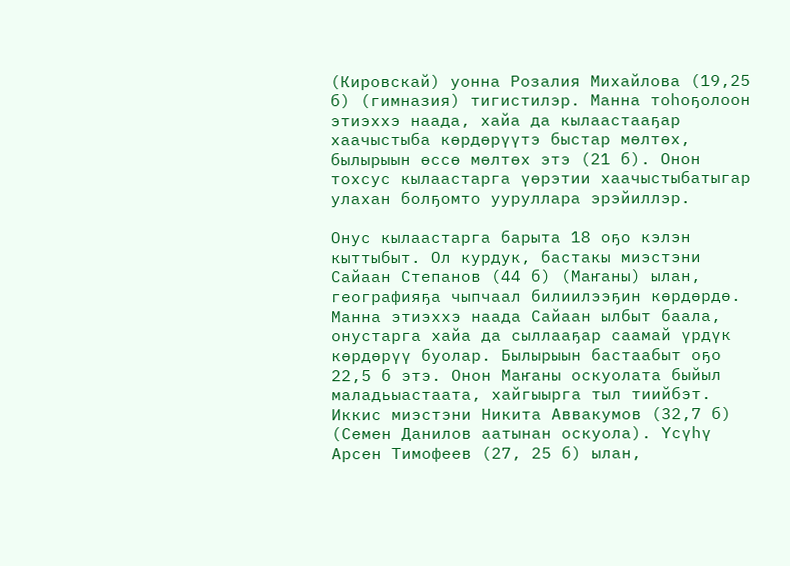(Кировскай) уонна Розалия Михайлова (19,25 б) (гимназия) тигистилэр. Манна тоһоҕолоон этиэххэ наада, хайа да кылаастааҕар хаачыстыба көрдөрүүтэ быстар мөлтөх, былырыын өссө мөлтөх этэ (21 б). Онон тохсус кылаастарга үөрэтии хаачыстыбатыгар улахан болҕомто ууруллара эрэйиллэр.

Онус кылаастарга барыта 18 оҕо кэлэн кыттыбыт. Ол курдук, бастакы миэстэни Сайаан Степанов (44 б) (Маҥаны) ылан, географияҕа чыпчаал билиилээҕин көрдөрдө. Манна этиэххэ наада Сайаан ылбыт баала, онустарга хайа да сыллааҕар саамай үрдүк көрдөрүү буолар. Былырыын бастаабыт оҕо 22,5 б этэ. Онон Маҥаны оскуолата быйыл маладьыастаата, хайгыырга тыл тиийбэт. Иккис миэстэни Никита Аввакумов (32,7 б) (Семен Данилов аатынан оскуола). Үсүһү Арсен Тимофеев (27, 25 б) ылан,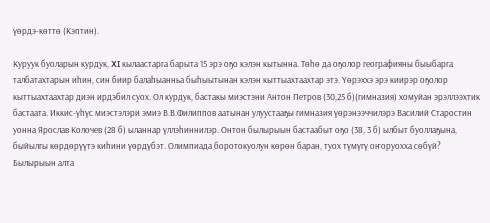үөрдэ-көттө (Кэптин).

Куруук буоларын курдук, XI кылаастарга барыта 15 эрэ оҕо кэлэн кытынна. Төһө да оҕолор географияны быыбарга талбатахтарын иһин, син биир балаһыанньа быһыытынан кэлэн кыттыахтаахтар этэ. Үөрэххэ эрэ киирэр оҕолор кыттыахтаахтар диэн ирдэбил суох. Ол курдук, бастакы миэстэни Антон Петров (30,25 б)(гимназия) хомуйан эрэллээхтик бастаата. Иккис-үһүс миэстэлэри эмиэ В.В.Филиппов аатынан улуустааҕы гимназия үөрэнээччилэрэ Василий Старостин уонна Ярослав Колочев (28 б) ыланнар үллэһиннилэр. Онтон былырыын бастаабыт оҕо (38, 3 б) ылбыт буоллаҕына, быйылгы көрдөрүүтэ киһини үөрдүбэт. Олимпиада боротокуолун көрөн баран, туох түмүгү оҥоруохха сөбүй? Былырыын алта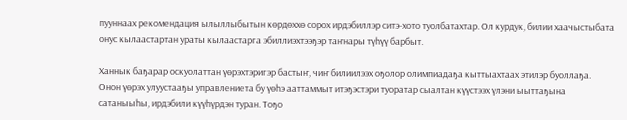пууннаах рекомендация ылыллыбытын көрдөххө сорох ирдэбиллэр ситэ-хото туолбатахтар. Ол курдук, билии хаачыстыбата онус кылаастартан ураты кылаастарга эбиллиэхтээҕэр таҥнары түһүү барбыт.

Ханнык баҕарар оскуолаттан үөрэхтэригэр бастыҥ, чиҥ билиилээх оҕолор олимпиадаҕа кыттыахтаах этилэр буоллаҕа. Онон үөрэх улуустааҕы управлениета бу үөһэ ааттаммыт итэҕэстэри туоратар сыалтан күүстээх үлэни ыыттаҕына сатаныыһы, ирдэбили күүһүрдэн туран. Тоҕо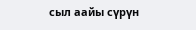сыл аайы сүрүн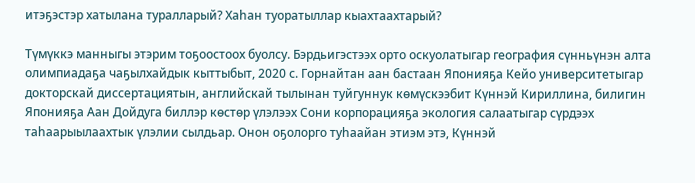итэҕэстэр хатылана туралларый? Хаһан туоратыллар кыахтаахтарый?

Түмүккэ манныгы этэрим тоҕоостоох буолсу. Бэрдьигэстээх орто оскуолатыгар география сүнньүнэн алта олимпиадаҕа чаҕылхайдык кыттыбыт, 2020 с. Горнайтан аан бастаан Японияҕа Кейо университетыгар докторскай диссертациятын, английскай тылынан туйгуннук көмүскээбит Күннэй Кириллина, билигин Японияҕа Аан Дойдуга биллэр көстөр үлэлээх Сони корпорацияҕа экология салаатыгар сүрдээх таһаарыылаахтык үлэлии сылдьар. Онон оҕолорго туһаайан этиэм этэ, Күннэй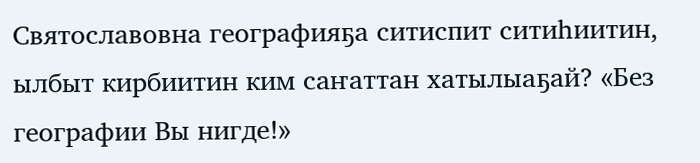Святославовна географияҕа ситиспит ситиһиитин, ылбыт кирбиитин ким саҥаттан хатылыаҕай? «Без географии Вы нигде!»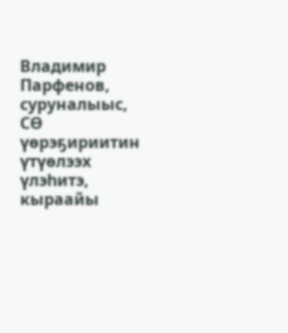Владимир Парфенов,
суруналыыс, СӨ үөрэҕириитин үтүөлээх үлэһитэ, кыраайы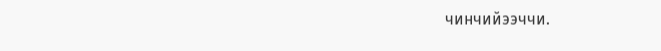чинчийээччи.